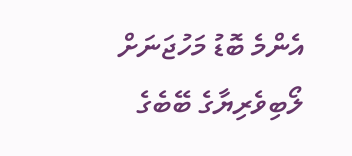އެންމެ ބޮޑު މަހުޖަނަށް ލޯބިވެރިޔާގެ ބޭބެގެ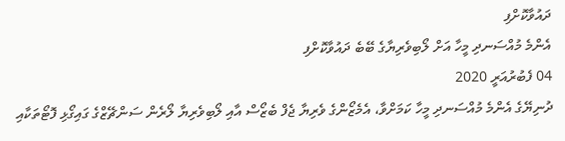ދައުވާކޮށްފި
އެންމެ މުއްސަނދި މީހާ އަށް ލޯބިވެރިޔާގެ ބޭބެ ދައުވާކޮށްފި
04 ފެބުރުއަރީ 2020
ދުނިޔޭގެ އެންމެ މުއްސަނދި މީހާ ކަމަށްވާ، އެމެޒޯންގެ ވެރިޔާ ޖެފް ބެޒޯސް އާއި ލޯބިވެރިޔާ ލޯރެން ސަންޗޭޒްގެ ގައިގޯޅި ފޮޓޯތަކާއި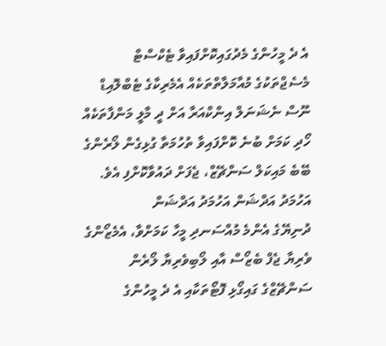އެ ދެ މީހުންގެ މެދުގައިކޮށްފައިވާ ޓެކްސްޓް މެސެޖްތަކުގެ މުއާމަލާތްތަކެއް އެމެރިކާގެ ޓެބްލޮއިޑް ނޫސް ނެޝަނަލް އިންކްއަރާ އަށް ދީ މާލީ މަންފާތަކެއް ހޯދި ކަމަށް ބުނެ ކޮށްފައިވާ ތުހުމަތާ ގުޅިގެން ލޯރެންގެ ބޭބެ މައިކަލް ސަންޗޭޒް، ޖެފަށް ދައުވާކޮށްފި އެވެ.
އަހުމަދު އަދްޝަން އަހުމަދު އަދްޝަން
ދުނިޔޭގެ އެންމެ މުއްސަނދި މީހާ ކަމަށްވާ، އެމެޒޯންގެ ވެރިޔާ ޖެފް ބެޒޯސް އާއި ލޯބިވެރިޔާ ލޯރެން ސަންޗޭޒްގެ ގައިގޯޅި ފޮޓޯތަކާއި އެ ދެ މީހުންގެ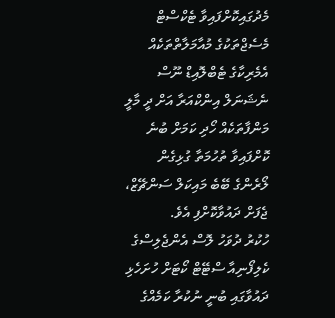މެދުގައިކޮށްފައިވާ ޓެކްސްޓް މެސެޖްތަކުގެ މުއާމަލާތްތަކެއް އެމެރިކާގެ ޓެބްލޮއިޑް ނޫސް ނެޝަނަލް އިންކްއަރާ އަށް ދީ މާލީ މަންފާތަކެއް ހޯދި ކަމަށް ބުނެ ކޮށްފައިވާ ތުހުމަތާ ގުޅިގެން ލޯރެންގެ ބޭބެ މައިކަލް ސަންޗޭޒް، ޖެފަށް ދައުވާކޮށްފި އެވެ.
ހުކުރު ދުވަހު ލޮސް އެންޖެލިސްގެ ކެލިފޯނިއާ ސްޓޭޓް ކޯޓަށް ހުށަހެޅި ދައުވާގައި ބުނީ ނުކުރާ ކަމެއްގެ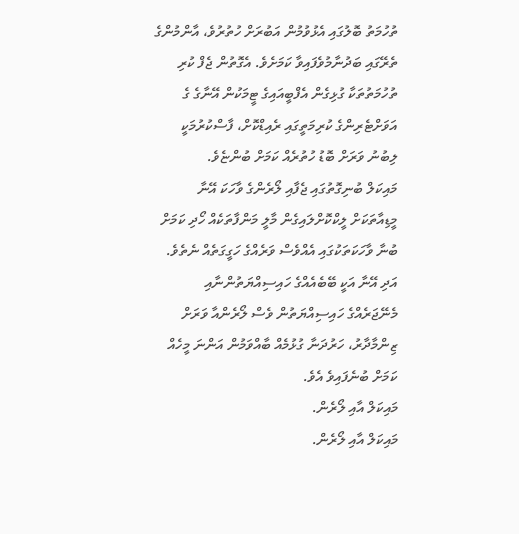ތުހުމަތު ބޮލުގައި އެޅުވުމުން އަބުރަށް ހުތުރުވެ، އާންމުންގެ ތެރޭގައި ބަދުނާމުވެފައިވާ ކަމަށެވެ. އެގޮތުން ޖެފް ކުރި ތުހުމަތުތަކާ ގުޅިގެން އެފްބީއައިގެ ޓީމަކުން އޭނާގެ ގެ އަވަށްޓެރިންގެ ކުރިމަތީގައި ރެއިޑްކޮށް، ފާސްކުރުމަކީ ލިބުނު ވަރަށް ބޮޑު ހުތުރެއް ކަމަށް ބުންޏެވެ.
މައިކަލް ބުނިގޮތުގައި ޖެފާއި ލޯރެންގެ ވާހަކަ އޭނާ މީޑިއާތަކަށް ލީކްކޮށްލައިގެން މާލީ މަންފާތަކެއް ހޯދި ކަމަށް ބުނާ ވާހަކަތަކުގައި އެއްވެސް ވަރެއްގެ ހަގީގަތެއް ނެތެވެ. އަދި އޭނާ އަކީ ބޭބެއެއްގެ ހައިސިއްޔަތުންނާއި މެނޭޖަރެއްގެ ހައިސިއްޔަތުން ވެސް ލޯރެންއާ ވަރަށް ޒިންމާދާރު، ހަރުދަނާ ގުޅުމެއް ބާއްވަމުން އަންނަ މީހެއް ކަމަށް ބުނެފައިވެ އެވެ.
މައިކަލް އާއި ލޯރެން.
މައިކަލް އާއި ލޯރެން.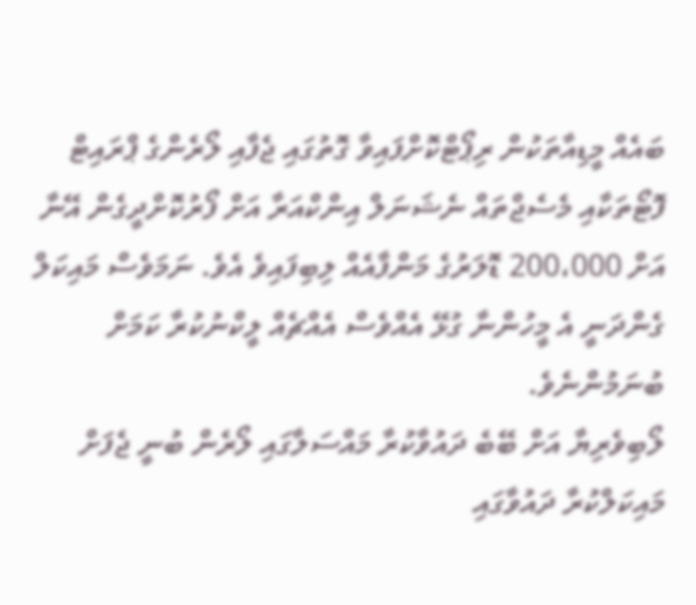ބައެއް މީޑިއާތަކުން ރިޕޯޓްކޮށްފައިވާ ގޮތުގައި ޖެފާއި ލޯރެންގެ ޕްރައިޓް ފޮޓޯތަކާއި މެސެޖްތައް ނެޝަނަލް އިންކްއަރާ އަށް ފޯރުކޮށްދީގެން އޭނާ އަށް 200،000 ޑޮލަރުގެ މަންފާއެއް ލިބިފައިވެ އެވެ. ނަމަވެސް މައިކަލް ގެންދަނީ އެ މީހުންނާ ގުޅޭ އެއްވެސް އެއްޗެއް ލީކްނުކުރާ ކަމަށް ބުނަމުންނެވެ.
ލޯބިވެރިޔާ އަށް ބޭބެ ދައުވާކުރާ މައްސަލާގައި ލޯރެން ބުނީ ޖެފަށް މައިކަލްކުރާ ދައުވާގައި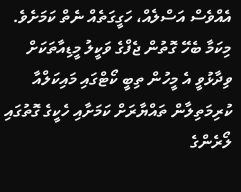އެއްވެސް އަސްލެއް، ހަގީގަތެއް ނެތް ކަމަށެވެ. މިކަމާ ބެހޭ ގޮތުން ޖެފްގެ ވަކީލު މީޑިއާތަކަށް ވިދާޅުވީ އެ މީހުން ތިބީ ކޯޓްގައި މައިކަލްއާ ކުރިމަތިލާން ތައްޔާރަށް ކަމަށާއި ހެކީގެ ގޮތުގައި ލޯރެންގެ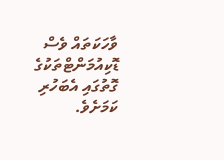ވާހަކަތައް ވެސް ޑޮކިއުމަންޓްތަކުގެ ގޮތުގައި އެބަހުރި ކަމަށެވެ.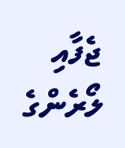ޖެފާއި ލޯރެންގެ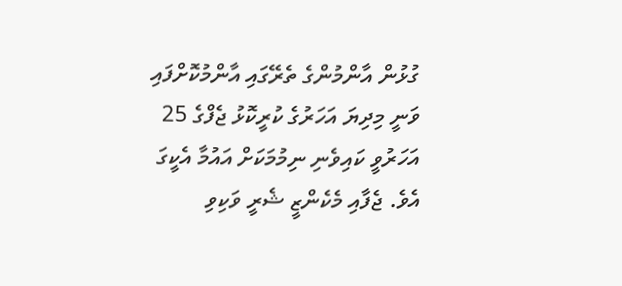ގުޅުން އާންމުންގެ ތެރޭގައި އާންމުކޮށްފައި ވަނީ މިދިޔަ އަހަރުގެ ކުރީކޮޅު ޖެފްގެ 25 އަހަރުވީ ކައިވެނި ނިމުމަކަށް އައުމާ އެކީގަ އެވެ. ޖެފާއި މެކެންޒީ ޝެރީ ވަކިވި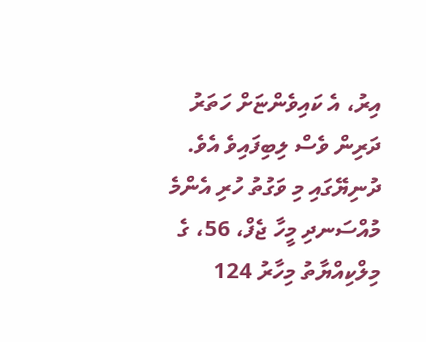އިރު، އެ ކައިވެންޏަށް ހަތަރު ދަރިން ވެސް ލިބިފައިވެ އެވެ.
ދުނިޔޭގައި މި ވަގުތު ހުރި އެންމެ މުއްސަނދި މީހާ ޖެފް، 56، ގެ މިލްކިއްޔާތު މިހާރު 124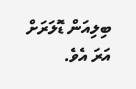ބިލިއަން ޑޮލަރަށް އަރަ އެވެ.